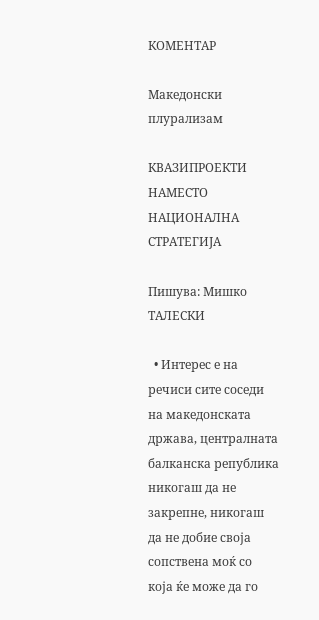КОМЕНТАР

Македонски плурализам

КВАЗИПРОЕКТИ НАМЕСТО НАЦИОНАЛНА СТРАТЕГИЈА

Пишува: Мишко ТАЛЕСКИ

  • Интерес е на речиси сите соседи на македонската држава, централната балканска република никогаш да не закрепне, никогаш да не добие своја сопствена моќ со која ќе може да го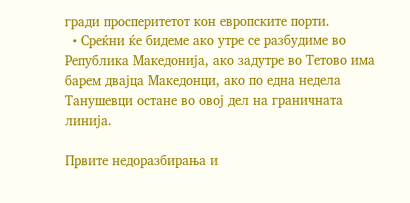гради просперитетот кон европските порти.
  • Среќни ќе бидеме ако утре се разбудиме во Република Македонија, ако задутре во Тетово има барем двајца Македонци, ако по една недела Танушевци остане во овој дел на граничната линија.

Првите недоразбирања и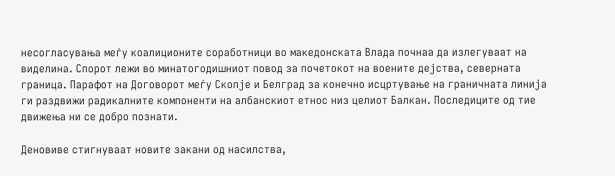несогласувања меѓу коалиционите соработници во македонската Влада почнаа да излегуваат на виделина. Спорот лежи во минатогодишниот повод за почетокот на воените дејства, северната граница. Парафот на Договорот меѓу Скопје и Белград за конечно исцртување на граничната линија ги раздвижи радикалните компоненти на албанскиот етнос низ целиот Балкан. Последиците од тие движења ни се добро познати.

Деновиве стигнуваат новите закани од насилства,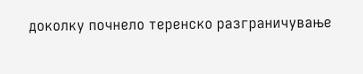доколку почнело теренско разграничување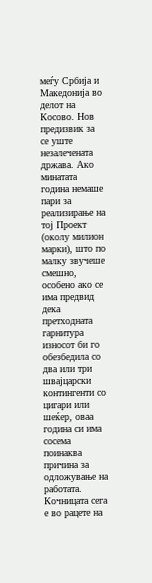меѓу Србија и Македонија во делот на Косово. Нов предизвик за се уште незалечената држава. Ако минатата година немаше пари за реализирање на тој Проект (околу милион марки), што по малку звучеше смешно, особено ако се има предвид дека претходната гарнитура износот би го обезбедила со два или три швајцарски контингенти со цигари или шеќер, оваа година си има сосема поинаква причина за одложување на работата. Кочницата сега е во рацете на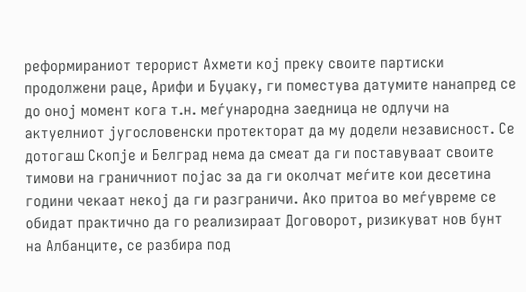реформираниот терорист Ахмети кој преку своите партиски продолжени раце, Арифи и Буџаку, ги поместува датумите нанапред се до оној момент кога т.н. меѓународна заедница не одлучи на актуелниот југословенски протекторат да му додели независност. Се дотогаш Скопје и Белград нема да смеат да ги поставуваат своите тимови на граничниот појас за да ги околчат меѓите кои десетина години чекаат некој да ги разграничи. Ако притоа во меѓувреме се обидат практично да го реализираат Договорот, ризикуват нов бунт на Албанците, се разбира под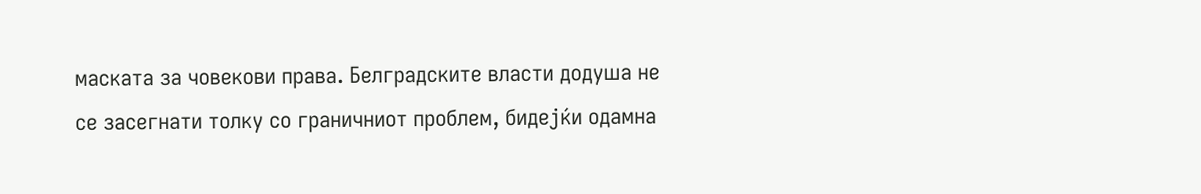маската за човекови права. Белградските власти додуша не се засегнати толку со граничниот проблем, бидејќи одамна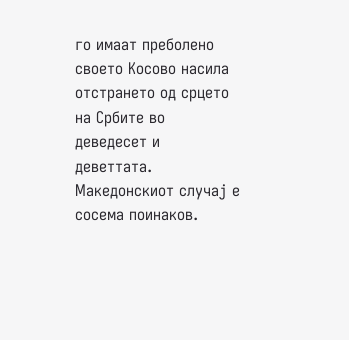го имаат преболено своето Косово насила отстрането од срцето на Србите во деведесет и деветтата. Македонскиот случај е сосема поинаков.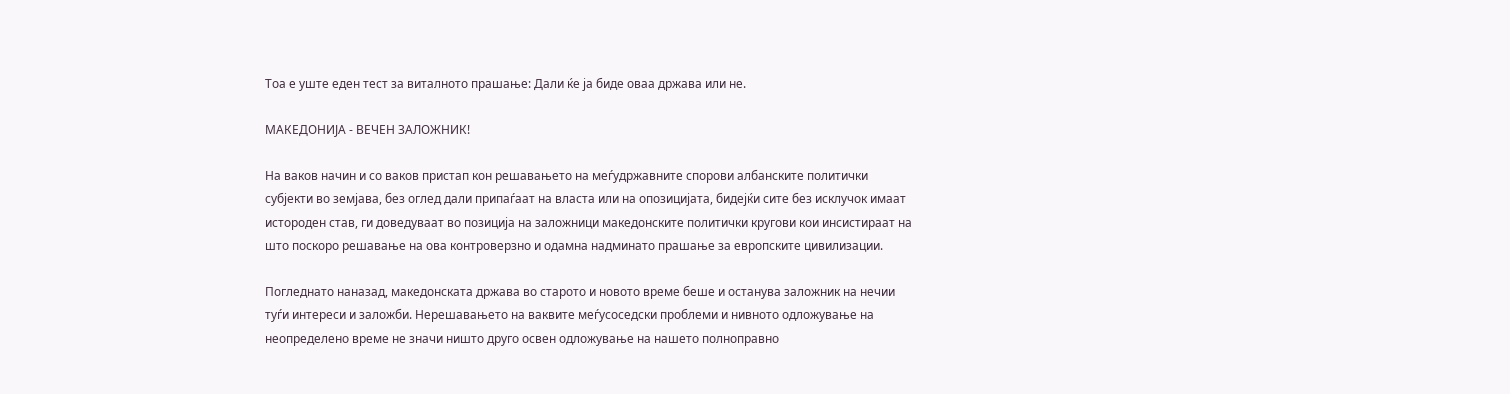Тоа е уште еден тест за виталното прашање: Дали ќе ја биде оваа држава или не.

МАКЕДОНИЈА - ВЕЧЕН ЗАЛОЖНИК!

На ваков начин и со ваков пристап кон решавањето на меѓудржавните спорови албанските политички субјекти во земјава, без оглед дали припаѓаат на власта или на опозицијата, бидејќи сите без исклучок имаат истороден став, ги доведуваат во позиција на заложници македонските политички кругови кои инсистираат на што поскоро решавање на ова контроверзно и одамна надминато прашање за европските цивилизации.

Погледнато наназад, македонската држава во старото и новото време беше и останува заложник на нечии туѓи интереси и заложби. Нерешавањето на ваквите меѓусоседски проблеми и нивното одложување на неопределено време не значи ништо друго освен одложување на нашето полноправно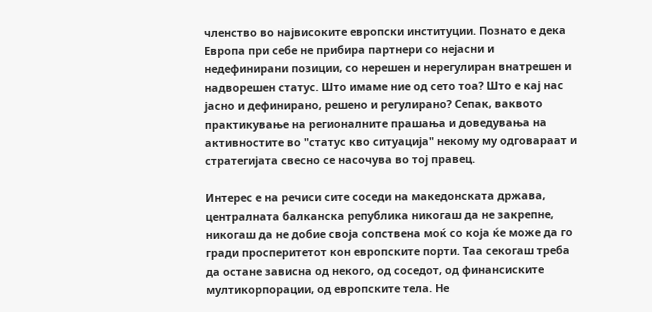членство во највисоките европски институции. Познато е дека Европа при себе не прибира партнери со нејасни и недефинирани позиции, со нерешен и нерегулиран внатрешен и надворешен статус. Што имаме ние од сето тоа? Што е кај нас јасно и дефинирано, решено и регулирано? Сепак, ваквото практикување на регионалните прашања и доведувања на активностите во "статус кво ситуација" некому му одговараат и стратегијата свесно се насочува во тој правец.

Интерес е на речиси сите соседи на македонската држава, централната балканска република никогаш да не закрепне, никогаш да не добие своја сопствена моќ со која ќе може да го гради просперитетот кон европските порти. Таа секогаш треба да остане зависна од некого, од соседот, од финансиските мултикорпорации, од европските тела. Не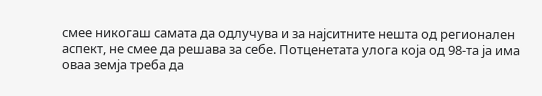смее никогаш самата да одлучува и за најситните нешта од регионален аспект, не смее да решава за себе. Потценетата улога која од 98-та ја има оваа земја треба да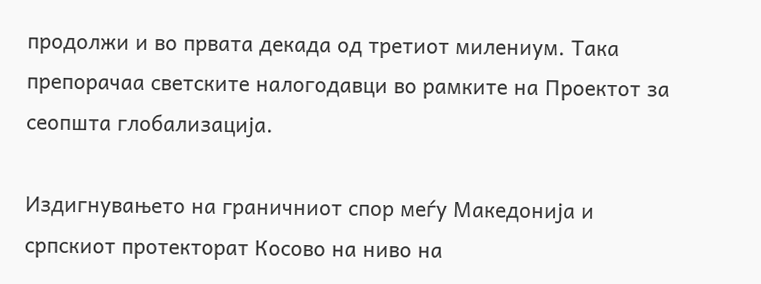продолжи и во првата декада од третиот милениум. Така препорачаа светските налогодавци во рамките на Проектот за сеопшта глобализација.

Издигнувањето на граничниот спор меѓу Македонија и српскиот протекторат Косово на ниво на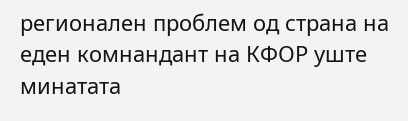регионален проблем од страна на еден комнандант на КФОР уште минатата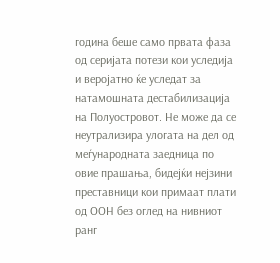година беше само првата фаза од серијата потези кои уследија и веројатно ќе уследат за натамошната дестабилизација на Полуостровот. Не може да се неутрализира улогата на дел од меѓународната заедница по овие прашања, бидејќи нејзини преставници кои примаат плати од ООН без оглед на нивниот ранг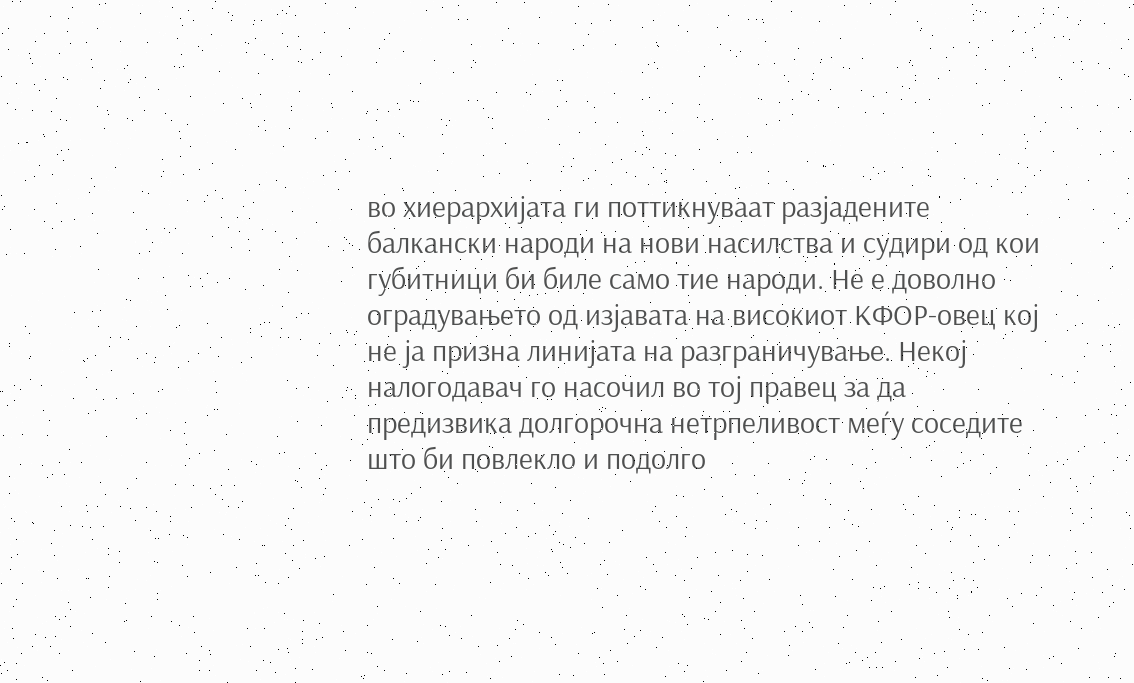во хиерархијата ги поттикнуваат разјадените балкански народи на нови насилства и судири од кои губитници би биле само тие народи. Не е доволно оградувањето од изјавата на високиот КФОР-овец кој не ја призна линијата на разграничување. Некој налогодавач го насочил во тој правец за да предизвика долгорочна нетрпеливост меѓу соседите што би повлекло и подолго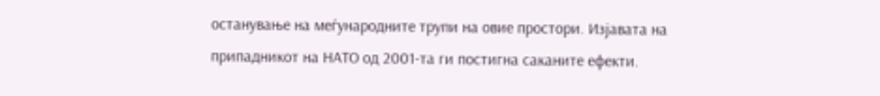останување на меѓународните трупи на овие простори. Изјавата на припадникот на НАТО од 2001-та ги постигна саканите ефекти.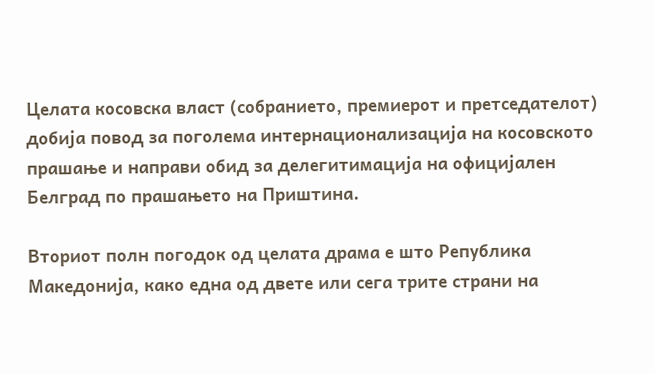Целата косовска власт (собранието, премиерот и претседателот) добија повод за поголема интернационализација на косовското прашање и направи обид за делегитимација на официјален Белград по прашањето на Приштина.

Вториот полн погодок од целата драма е што Република Македонија, како една од двете или сега трите страни на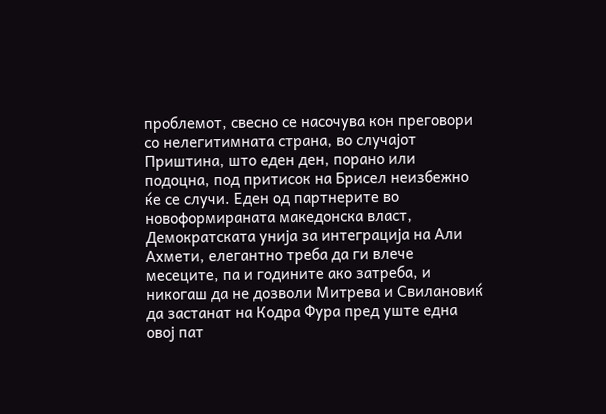проблемот, свесно се насочува кон преговори со нелегитимната страна, во случајот Приштина, што еден ден, порано или подоцна, под притисок на Брисел неизбежно ќе се случи. Еден од партнерите во новоформираната македонска власт, Демократската унија за интеграција на Али Ахмети, елегантно треба да ги влече месеците, па и годините ако затреба, и никогаш да не дозволи Митрева и Свилановиќ да застанат на Кодра Фура пред уште една овој пат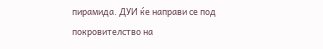пирамида. ДУИ ќе направи се под покровителство на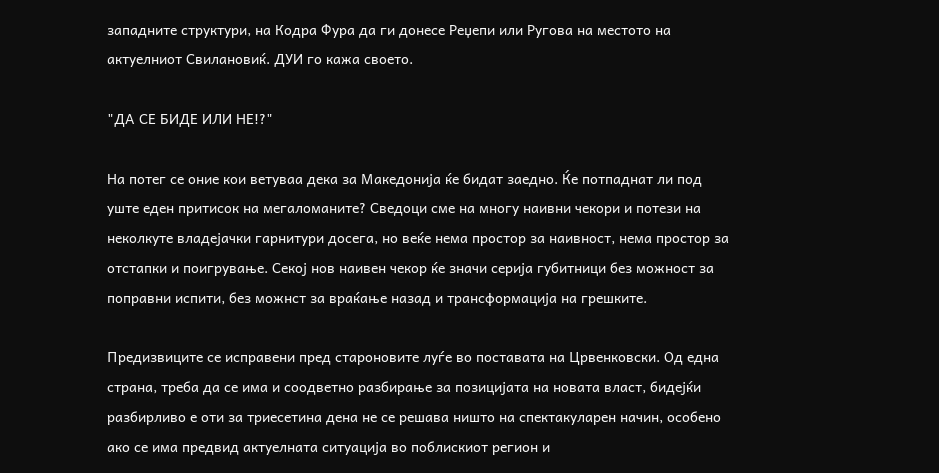западните структури, на Кодра Фура да ги донесе Реџепи или Ругова на местото на актуелниот Свилановиќ. ДУИ го кажа своето.

"ДА СЕ БИДЕ ИЛИ НЕ!?"

На потег се оние кои ветуваа дека за Македонија ќе бидат заедно. Ќе потпаднат ли под уште еден притисок на мегаломаните? Сведоци сме на многу наивни чекори и потези на неколкуте владејачки гарнитури досега, но веќе нема простор за наивност, нема простор за отстапки и поигрување. Секој нов наивен чекор ќе значи серија губитници без можност за поправни испити, без можнст за враќање назад и трансформација на грешките.

Предизвиците се исправени пред староновите луѓе во поставата на Црвенковски. Од една страна, треба да се има и соодветно разбирање за позицијата на новата власт, бидејќи разбирливо е оти за триесетина дена не се решава ништо на спектакуларен начин, особено ако се има предвид актуелната ситуација во поблискиот регион и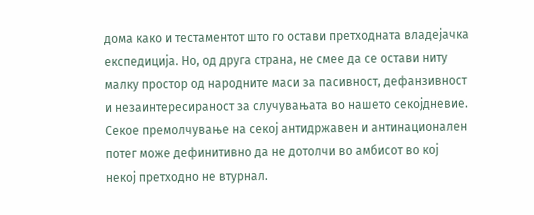дома како и тестаментот што го остави претходната владејачка експедиција. Но, од друга страна, не смее да се остави ниту малку простор од народните маси за пасивност, дефанзивност и незаинтересираност за случувањата во нашето секојдневие. Секое премолчување на секој антидржавен и антинационален потег може дефинитивно да не дотолчи во амбисот во кој некој претходно не втурнал.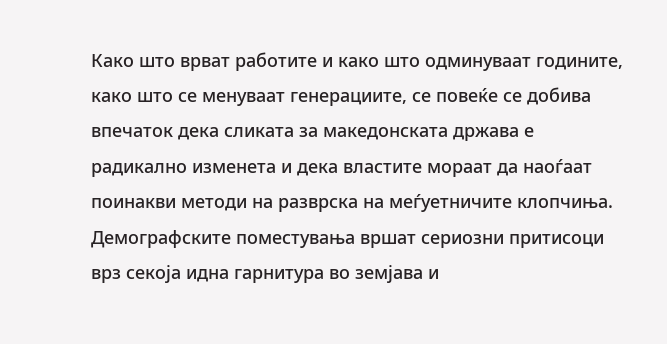Како што врват работите и како што одминуваат годините, како што се менуваат генерациите, се повеќе се добива впечаток дека сликата за македонската држава е радикално изменета и дека властите мораат да наоѓаат поинакви методи на разврска на меѓуетничите клопчиња. Демографските поместувања вршат сериозни притисоци врз секоја идна гарнитура во земјава и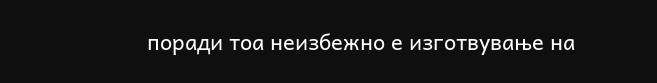поради тоа неизбежно е изготвување на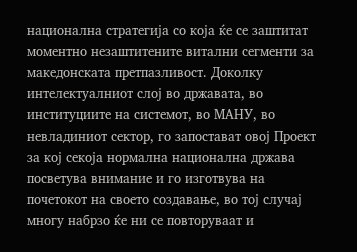национална стратегија со која ќе се заштитат моментно незаштитените витални сегменти за македонската претпазливост. Доколку интелектуалниот слој во државата, во институциите на системот, во МАНУ, во невладиниот сектор, го запостават овој Проект за кој секоја нормална национална држава посветува внимание и го изготвува на почетокот на своето создавање, во тој случај многу набрзо ќе ни се повторуваат и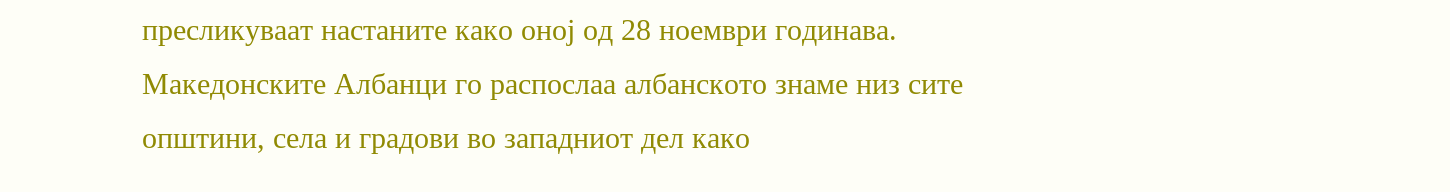пресликуваат настаните како оној од 28 ноември годинава. Македонските Албанци го распослаа албанското знаме низ сите општини, села и градови во западниот дел како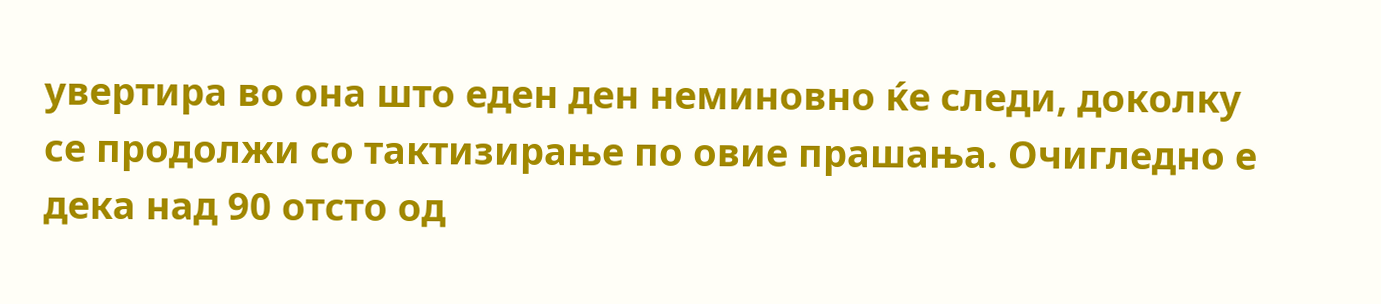увертира во она што еден ден неминовно ќе следи, доколку се продолжи со тактизирање по овие прашања. Очигледно е дека над 90 отсто од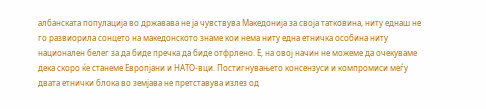албанската популација во државава не ја чувствува Македонија за своја татковина, ниту еднаш не го развиорила сонцето на македонското знаме кои нема ниту една етничка особина ниту национален белег за да биде пречка да биде отфрлено. Е, на овој начин не можеме да очекуваме дека скоро ќе станеме Европјани и НАТО-вци. Постигнувањето консензуси и компромиси меѓу двата етнички блока во земјава не претставува излез од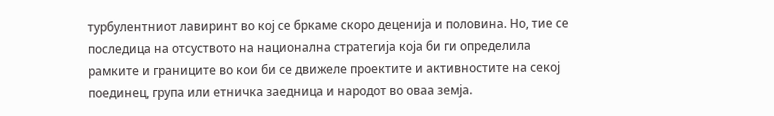турбулентниот лавиринт во кој се бркаме скоро деценија и половина. Но, тие се последица на отсуството на национална стратегија која би ги определила рамките и границите во кои би се движеле проектите и активностите на секој поединец, група или етничка заедница и народот во оваа земја.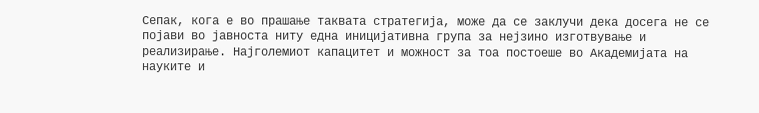Сепак, кога е во прашање таквата стратегија, може да се заклучи дека досега не се појави во јавноста ниту една иницијативна група за нејзино изготвување и реализирање. Најголемиот капацитет и можност за тоа постоеше во Академијата на науките и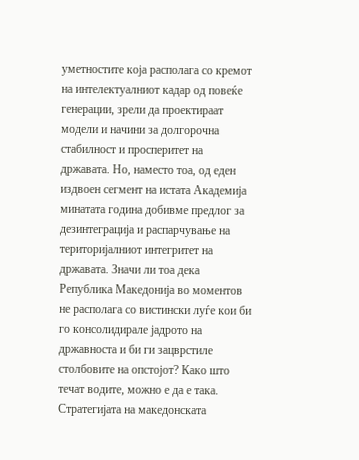уметностите која располага со кремот на интелектуалниот кадар од повеќе генерации, зрели да проектираат модели и начини за долгорочна стабилност и просперитет на државата. Но, наместо тоа, од еден издвоен сегмент на истата Академија минатата година добивме предлог за дезинтеграција и распарчување на територијалниот интегритет на државата. Значи ли тоа дека Република Македонија во моментов не располага со вистински луѓе кои би го консолидирале јадрото на државноста и би ги зацврстиле столбовите на опстојот? Како што течат водите, можно е да е така. Стратегијата на македонската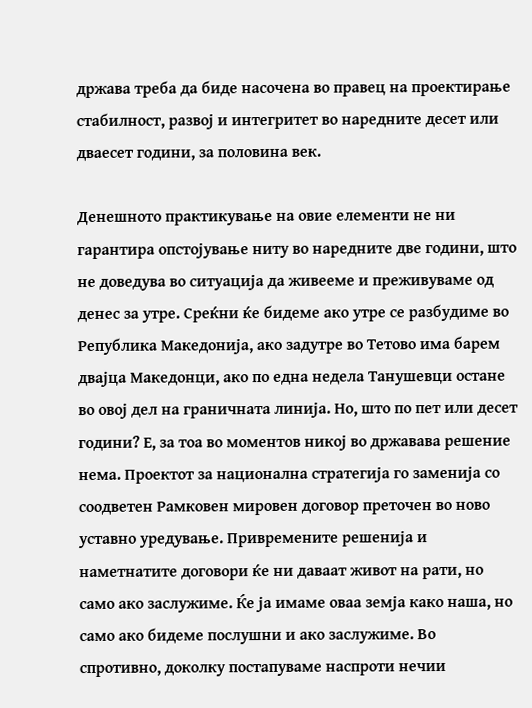држава треба да биде насочена во правец на проектирање стабилност, развој и интегритет во наредните десет или дваесет години, за половина век.

Денешното практикување на овие елементи не ни гарантира опстојување ниту во наредните две години, што не доведува во ситуација да живееме и преживуваме од денес за утре. Среќни ќе бидеме ако утре се разбудиме во Република Македонија, ако задутре во Тетово има барем двајца Македонци, ако по една недела Танушевци остане во овој дел на граничната линија. Но, што по пет или десет години? Е, за тоа во моментов никој во државава решение нема. Проектот за национална стратегија го заменија со соодветен Рамковен мировен договор преточен во ново уставно уредување. Привремените решенија и наметнатите договори ќе ни даваат живот на рати, но само ако заслужиме. Ќе ја имаме оваа земја како наша, но само ако бидеме послушни и ако заслужиме. Во спротивно, доколку постапуваме наспроти нечии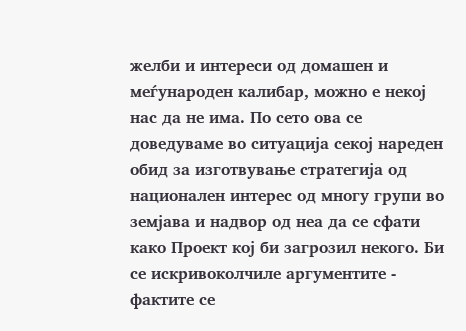желби и интереси од домашен и меѓународен калибар, можно е некој нас да не има. По сето ова се доведуваме во ситуација секој нареден обид за изготвување стратегија од национален интерес од многу групи во земјава и надвор од неа да се сфати како Проект кој би загрозил некого. Би се искривоколчиле аргументите - фактите се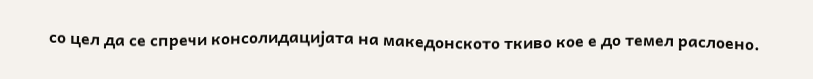со цел да се спречи консолидацијата на македонското ткиво кое е до темел раслоено.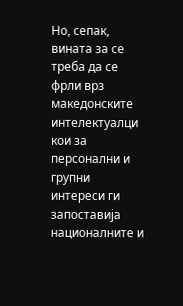Но, сепак, вината за се треба да се фрли врз македонските интелектуалци кои за персонални и групни интереси ги запоставија националните и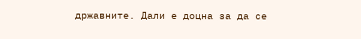државните. Дали е доцна за да се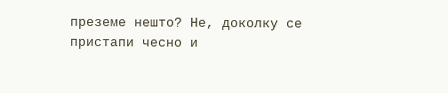преземе нешто? Не, доколку се пристапи чесно и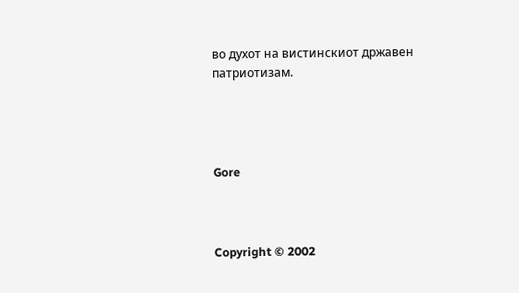во духот на вистинскиот државен патриотизам.




Gore



Copyright © 2002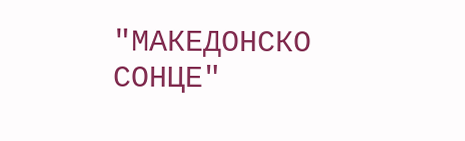"МАКЕДОНСКО СОНЦЕ"